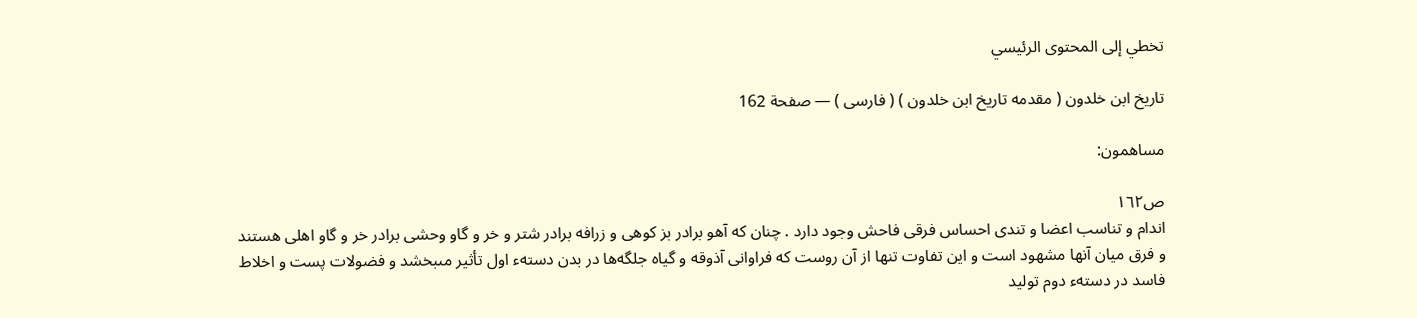تخطي إلى المحتوى الرئيسي

تاريخ ابن خلدون ( مقدمه تاريخ ابن خلدون ) ( فارسى ) — صفحة 162

مساهمون:

ص١٦٢
اندام و تناسب اعضا و تندى احساس فرقى فاحش وجود دارد . چنان كه آهو برادر بز كوهى و زرافه برادر شتر و خر و گاو وحشى برادر خر و گاو اهلى هستند و فرق ميان آنها مشهود است و اين تفاوت تنها از آن روست كه فراوانى آذوقه و گياه جلگه‌ها در بدن دستهء اول تأثير مىبخشد و فضولات پست و اخلاط فاسد در دستهء دوم توليد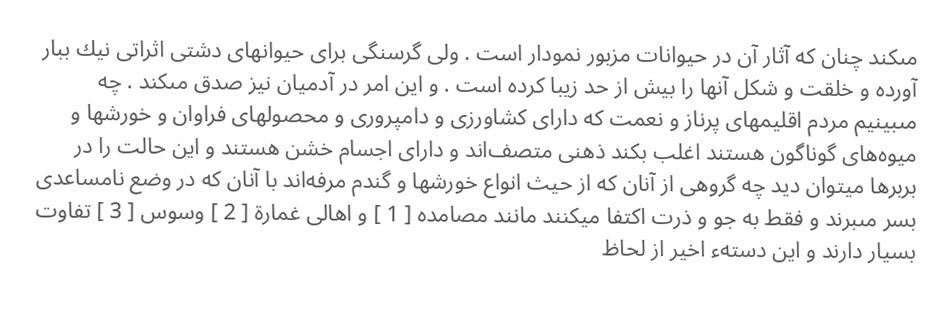مىكند چنان كه آثار آن در حيوانات مزبور نمودار است . ولى گرسنگى براى حيوانهاى دشتى اثراتى نيك ببار آورده و خلقت و شكل آنها را بيش از حد زيبا كرده است . و اين امر در آدميان نيز صدق مىكند . چه مىبينيم مردم اقليمهاى پرناز و نعمت كه داراى كشاورزى و دامپرورى و محصولهاى فراوان و خورشها و ميوه‌هاى گوناگون هستند اغلب بكند ذهنى متصف‌اند و داراى اجسام خشن هستند و اين حالت را در بربرها ميتوان ديد چه گروهى از آنان كه از حيث انواع خورشها و گندم مرفه‌اند با آنان كه در وضع نامساعدى بسر مىبرند و فقط به جو و ذرت اكتفا ميكنند مانند مصامده [ 1 ] و اهالى غمارة [ 2 ] وسوس [ 3 ] تفاوت بسيار دارند و اين دستهء اخير از لحاظ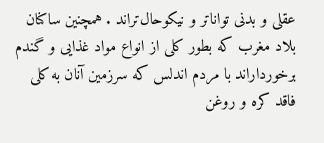عقلى و بدنى تواناتر و نيكوحال‌تراند . همچنين ساكنان بلاد مغرب كه بطور كلى از انواع مواد غذايى و گندم برخورداراند با مردم اندلس كه سرزمين آنان به كلى فاقد كره و روغن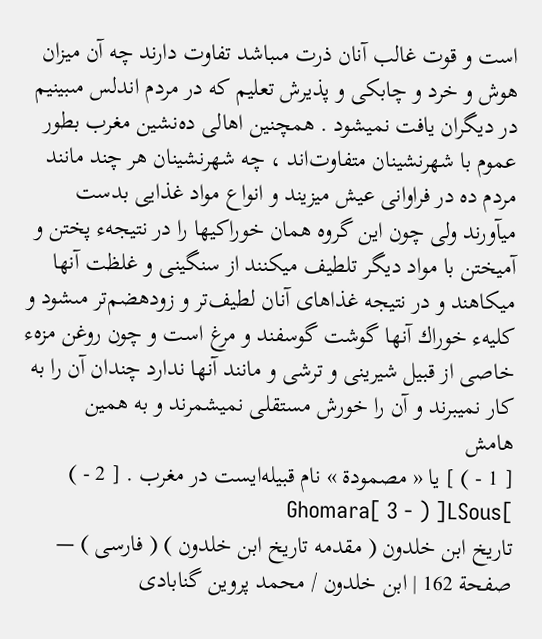است و قوت غالب آنان ذرت مىباشد تفاوت دارند چه آن ميزان هوش و خرد و چابكى و پذيرش تعليم كه در مردم اندلس مىبينيم در ديگران يافت نميشود . همچنين اهالى ده‌نشين مغرب بطور عموم با شهرنشينان متفاوت‌اند ، چه شهرنشينان هر چند مانند مردم ده در فراوانى عيش ميزيند و انواع مواد غذايى بدست ميآورند ولى چون اين گروه همان خوراكيها را در نتيجهء پختن و آميختن با مواد ديگر تلطيف ميكنند از سنگينى و غلظت آنها ميكاهند و در نتيجه غذاهاى آنان لطيف‌تر و زودهضم‌تر مىشود و كليهء خوراك آنها گوشت گوسفند و مرغ است و چون روغن مزهء خاصى از قبيل شيرينى و ترشى و مانند آنها ندارد چندان آن را به كار نميبرند و آن را خورش مستقلى نميشمرند و به همين
هامش
[ 1 - ) ] يا « مصمودة » نام قبيله‌ايست در مغرب . [ 2 - ) ]Ghomara[ 3 - ) ]LSous
تاريخ ابن خلدون ( مقدمه تاريخ ابن خلدون ) ( فارسى ) — صفحة 162 | ابن خلدون / محمد پروين گنابادى